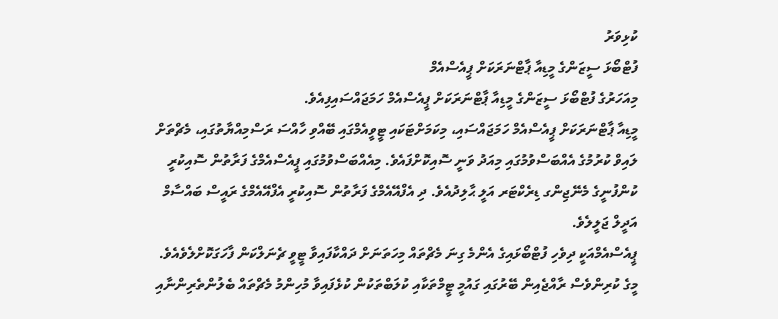ކުޅިވަރު
ފުޓްބޯޅަ ސީޒަންގެ މީޑިއާ ޕާޓްނަރަކަށް ޕީއެސްއެމް
މިއަހަރުގެ ފުޓްބޯޅަ ސީޒަންގެ މީޑިއާ ޕާޓްނަރަކަށް ޕީއެސްއެމް ހަމަޖައްސައިފިއެވެ.
މީޑިއާ ޕާޓްނަރަކަށް ޕީއެސްއެމް ހަމަޖައްސައި، މިކަމަށްޓަކައި ޓީވީއެމްގައި ބޭއްވި ހާއްސަ ރަސްމިއްޔާތުގައި، މެޗްތަށް ލައިވް ކުރުމުގެ އެއްބަސްވުމުގައި މިއަދު ވަނީ ސޮއިކޮށްފައެވެ. މިއެއްބަސްވުމުގައި ޕީއެސްއެމްގެ ފަރާތުން ސޮއިކުރީ ކުންފުނީގެ މެނޭޖިންގ ޑިރެކްޓަރ އަލީ ޙާލިދުއެވެ. ދި އެފްއޭއެމްގެ ފަރާތުން ސޮއިކުރީ އެފްއޭއެމްގެ ރައީސް ބައްސާމް އަދީލް ޖަލީލެވެ.
ޕީއެސްއެމްއަކީ ދިވެހި ފުޓްބޯޅައިގެ އެންމެ ގިނަ މެޗްތައް މިހަތަނަށް ދައްކާފައިވާ ޓީވީ ޗެނަލްކަން ފާހަގަކޮށްލެވެއެވެ. މީގެ ކުރިންވެސް ރާއްޖެއިން ބޭރުގައި ގައުމީ ޓީމްތަކާއި ކުލަބްތަކުން ކުޅެފައިވާ މުހިންމު މެޗްތައް ބެލުންތެރިންނާއި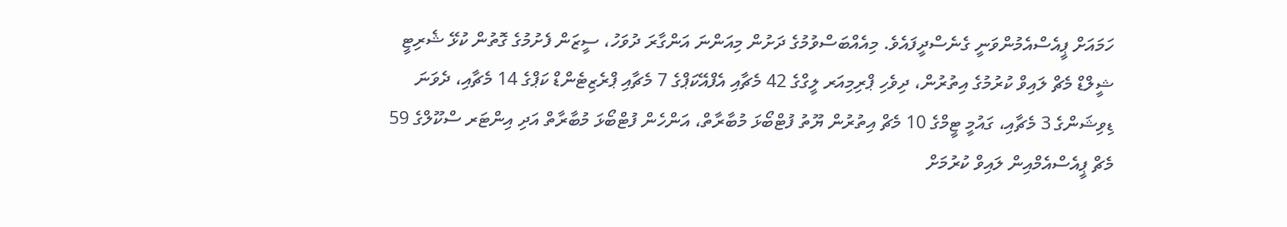ހަމައަށް ޕީއެސްއެމުންވަނީ ގެނެސްދީފައެވެ. މިއެއްބަސްވުމުގެ ދަށުން މިއަންނަ އަންގާރަ ދުވަހު، ސީޒަން ފެށުމުގެ ގޮތުން ކުޅޭ ޝެރިޓީ ޝީލްޑް މެޗް ލައިވް ކުރުމުގެ އިތުރުން، ދިވެހި ޕްރިމިއަރ ލީގްގެ 42 މެޗާއި އެފްއޭކަޕްގެ 7 މެޗާއި ޕްރެޒިޓެންޑް ކަޕްގެ 14 މެޗާއި، ދެވަނަ ޑިވިޝަންގެ 3 މެޗާއި، ގައުމީ ޓީމްގެ 10 މެޗް އިތުރުން ޔޫތު ފުޓްބޯޅަ މުބާރާތް، އަންހެން ފުޓްބޯޅަ މުބާރާތް އަދި އިންޓަރ ސްކޫލްގެ 59 މެޗް ޕީއެސްއެމްއިން ލައިވް ކުރުމަށް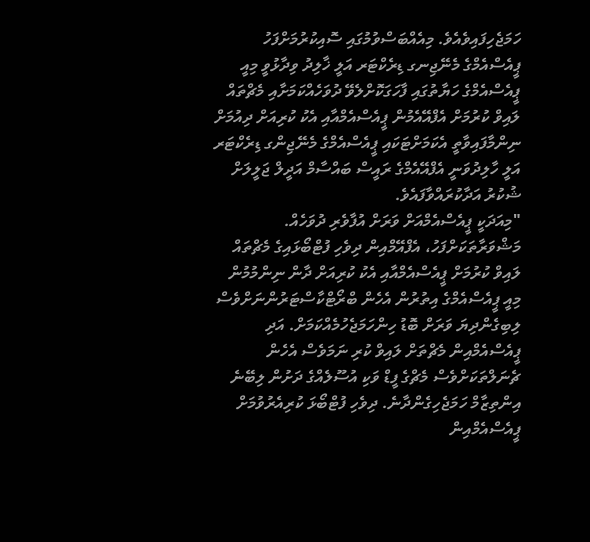ހަމަޖެހިފައިވެއެވެ. މިއެއްބަސްވުމުގައި ސޮއިކުރުމަށްފަހު ޕީއެސްއެމްގެ މެނޭޖިނގ ޑިރެކްޓަރ އަލީ ޚާލިދު ވިދާޅުވީ މިއީ ޕީއެސްއެމްގެ ހަޔާތުގައި ފާހަގަކޮށްލެވޭ ދުވަހެއްކަމަށާއި މެޗްތައް ލައިވް ކުރުމަށް އެފްއޭއެމުން ޕީއެސްއެމްއާއި އެކު ކުރިއަށް ދިއުމަށް ނިންމާފައިވާތީ އެކަމަށްޓަކައި ޕީއެސްއެމްގެ މެނޭޖިންގ ޑިރެކްޓަރ އަލީ ހާލިދުވަނީ އެފްއޭއެމްގެ ރައީސް ބައްސާމް އަދީލް ޖަލީލަށް ޝުކުރު އަދާކުރައްވާފައެވެ.
"މިއަދަކީ ޕީއެސްއެމްއަށް ވަރަށް އުފާވެރި ދުވަހެއް. މަޝްވަރާތަކަށްފަހު، އެފްއޭމްއިން ދިވެހި ފުޓްބޯޅައިގެ މެޗްތައް ލައިވް ކުރުމަށް ޕީއެސްއެމްއާއި އެކު ކުރިއަށް ދާން ނިންމުމުން މިއީ ޕީއެސްއެމްގެ އިތުރުން އެހެން ބްރޯޓްކާސްޓަރުންނަށްވެސް ލިބިގެންދިޔަ ވަރަށް ބޮޑު ހިންހަމަޖެހުމެއްކަމަށް. އަދި ޕީއެސްއެމްއިން މެޗްތަށް ލައިވް ކުރި ނަމަވެސް އެހެން ޗެނަލްތަކަށްވެސް މެޗްގެ ފީޑް ވަކި އުސޫލެއްގެ ދަށުން ލިބޭނެ އިންތިޒާމް ހަމަޖެހިގެންދާނެ. ދިވެހި ފުޓްބޯޅަ ކުރިއެރުވުމަށް ޕީއެސްއެމްއިން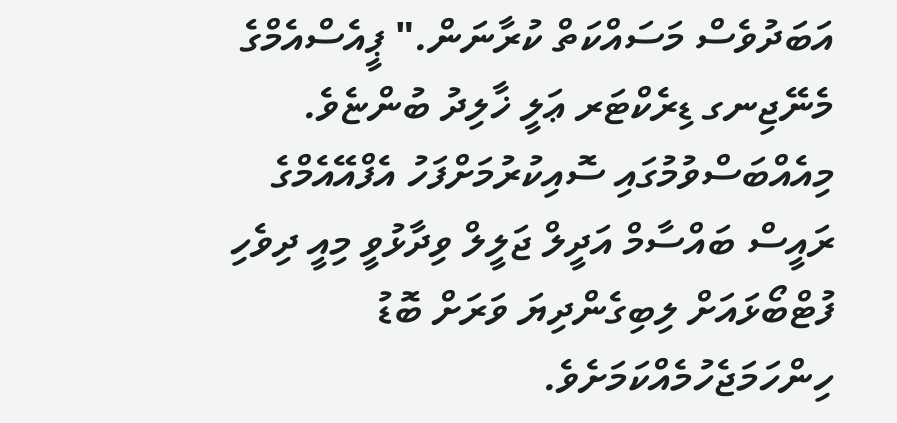އަބަދުވެސް މަސައްކަތް ކުރާނަން." ޕީއެސްއެމްގެ މެނޭޖިނގ ޑިރެކްޓަރ ޢަލީ ޚާލިދު ބުންޏެވެ.
މިއެއްބަސްވުމުގައި ސޮއިކުރުމަށްފަހު އެފްއޭއެމްގެ ރައީސް ބައްސާމް އަދީލް ޖަލީލް ވިދާޅުވީ މިއީ ދިވެހި ފުޓްބޯޅައަށް ލިބިގެންދިޔަ ވަރަށް ބޮޑު ހިންހަމަޖެހުމެއްކަމަށެވެ.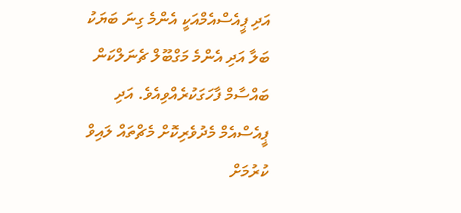އަދި ޕީއެސްއެމްއަކީ އެންމެ ގިނަ ބަޔަކު ބަލާ އަދި އެންމެ މަގްބޫލް ޗެނަލްކަން ބައްސާމް ފާހަގަކުރެއްވިއެވެ. އަދި ޕީއެސްއެމް މެދުވެރިކޮށް މެޗްތައް ލައިވް ކުރުމަށް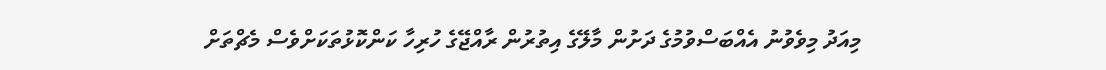މިއަދު މިވެވުނު އެއްބަސްވުމުގެ ދަށުން މާލޭގެ އިތުރުން ރާއްޖޭގެ ހުރިހާ ކަންކޮޅުތަކަށްވެސް މެޗްތަށް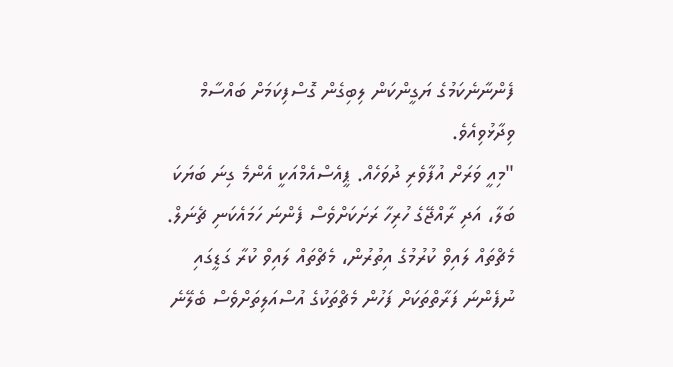ފެންނާނެކަމުގެ ޔަގީންކަން ލިބިގެން ގޮސްފިކަމަށް ބައްސާމް ވިދާޅުވިއެވެ.
"މިއީ ވަރަށް އުފާވެރި ދުވަހެއް. ޕީއެސްއެމްއަކީ އެންމެ ގިނަ ބަޔަކަ ބަލާ، އަދި ރާއްޖޭގެ ހުރިހާ ރަށަކަށްވެސް ފެންނަ ހަމައެކަނި ޗެނަލް. މެޗްތައް ލައިވް ކުރުމުގެ އިތުރުން، މެޗްތައް ލައިވް ކުރާ ގަޑީގައި ނުފެންނަ ފަރާތްތަކަށް ފަހުން މެޗްތަކުގެ އުސްއަލިތަށްވެސް ބެލޭނެ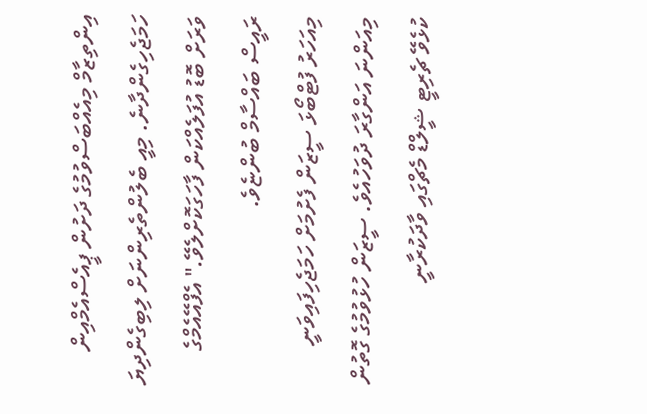އިންތިޒާމް މިއެއްބަސްވުމުގެ ދަށުން ޕީއެސްއެމްއިން ހަމަޖެހިގެންދާނެ. މިއީ ބެލުންތެރިންނަށް ލިބިގެންދިޔަ ވަރަށް ބޮޑު އުފަލެއްކަން ފާހަގަކޮށްލެވޭ." އެފްއޭއެމްގެ ރައީސް ބައްސާމް ބުންޏެވެ.
މިއަހަރު ފުޓްބޯޅަ ސީޒަން ފެށުމަށް ހަމަޖެހިފައިވަނީ މިއަންނަ އަންގާރަ ދުވަހުއެވެ. ސީޒަން ހުޅުވުމުގެ ގޮތުން ކުޅެވޭ ޗެރިޓީ ޝީލްޑް މެޗްގައި ވާދަކުރާނީ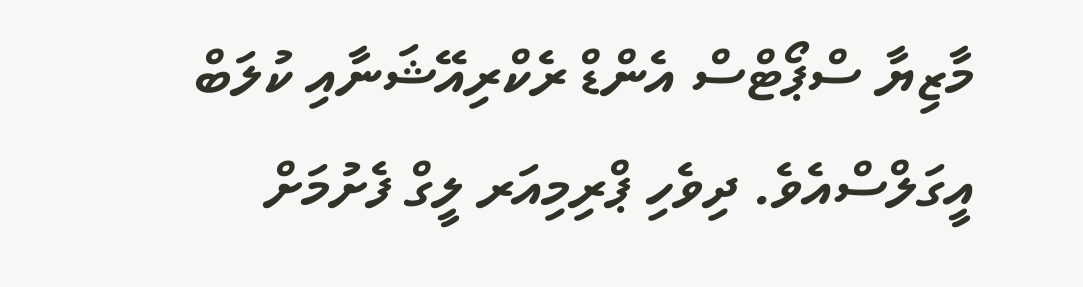މާޒިޔާ ސްޕޯޓްސް އެންޑް ރެކްރިއޭޝަނާއި ކުލަބް އީގަލްސްއެވެ. ދިވެހި ޕްރިމިއަރ ލީގް ފެށުމަށް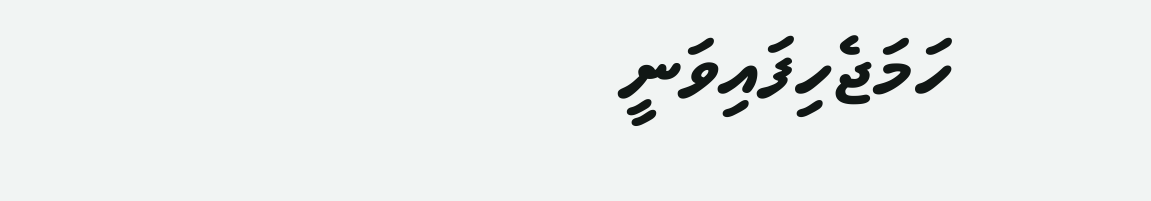ހަމަޖެހިފައިވަނީ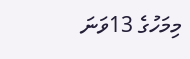މިމަހުގެ 13ވަނަ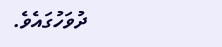ދުވަހުގައެވެ.